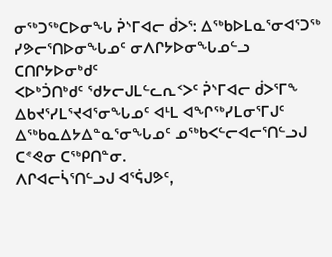ᓂᖅᑐᖅᑕᐅᓂᖓ ᕉᔅᒥᐊᓕ ᑰᐳᕐ: ᐃᖅᑲᐅᒪᓇᕐᓂᐊᕐᑐᖅ ᓯᕗᓕᕐᑎᐅᓂᖓᓄᑦ ᓂᐱᒋᔭᐅᓂᖓᓄᓪᓗ ᑕᑎᒋᔭᐅᓂᒃᑯᑦ
ᐸᐅᒃᑑᑎᒃᑯᑦ ᖁᔭᓕᒍᒪᓪᓚᕆᑉᐳᑦ ᕉᔅᒥᐊᓕ ᑰᐳᕐᒥᖕ ᐃᑲᔪᕐᓯᒪᕐᔪᐊᕐᓂᖓᓄᑦ ᐊᒻᒪ ᐊᖏᖅᓯᒪᓂᕐᒥᒍᑦ ᐃᖅᑲᓇᐃᔭᐃᓐᓇᕐᓂᖓᓄᑦ ᓄᖅᑲᐸᓪᓕᐊᓕᕐᑎᓪᓗᒍ ᑕᕝᕙᓂ ᑕᖅᑭᑎᓐᓂ.
ᐱᒋᐊᓕᓵᕐᑎᓪᓗᒍ ᐊᕐᕌᒍᕗᑦ,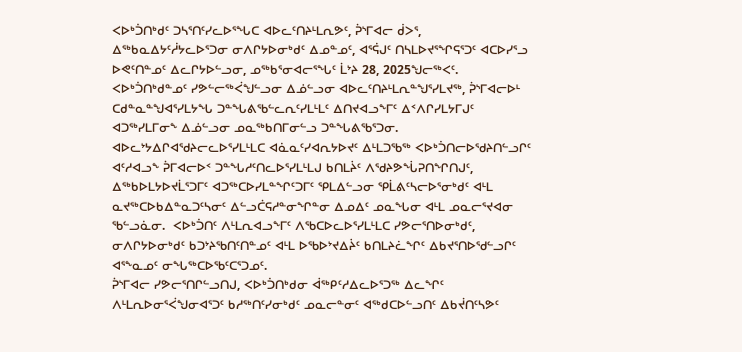ᐸᐅᒃᑑᑎᒃᑯᑦ ᑐᓴᕐᑎᑦᓯᓚᐅᕐᖓᑕ ᐊᐅᓚᑦᑎᔨᒻᒪᕆᕗᑦ, ᕉᔅᒥᐊᓕ ᑰᐳᕐ, ᐃᖅᑲᓇᐃᔭᑦᓲᔭᓚᐅᕐᑐᓂ ᓂᐱᒋᔭᐅᓂᒃᑯᑦ ᐃᓄᓐᓄᑦ, ᐊᕐᕌᒍᑦ ᑎᓴᒪᐅᔪᕐᖏᕋᕐᑐᑦ ᐊᑕᐅᓯᕐᓗ ᐅᕙᑦᑎᓐᓄᑦ ᐃᓚᒋᔭᐅᓪᓗᓂ, ᓄᖅᑲᕐᓂᐊᓕᕐᖓᑦ ᒫᔾᔨ 28, 2025ᖑᓕᖅᐸᑦ.
ᐸᐅᒃᑑᑎᒃᑯᓐᓄᑦ ᓯᕗᓪᓕᖅᐹᖑᓪᓗᓂ ᐃᓅᓪᓗᓂ ᐊᐅᓚᑦᑎᔨᒻᒪᕆᓐᖑᕐᓯᒪᔪᖅ, ᕉᔅᒥᐊᓕᐅᒻ ᑕᑯᓐᓇᓐᖑᐊᕐᓯᒪᔭᖓ ᑐᓐᖓᕕᖃᓪᓚᕆᑦᓯᒪᒻᒪᑦ ᐃᑎᔪᐊᓗᖕᒥᑦ ᐃᑉᐱᒋᓯᒪᔭᒥᒍᑦ ᐊᑐᖅᓯᒪᒥᓂᖕ ᐃᓅᓪᓗᓂ ᓄᓇᖅᑲᑎᒥᓂᓪᓗ ᑐᓐᖓᕕᖃᕐᑐᓂ.  ᐊᐅᓚᔾᔭᐃᒋᐊᖁᔨᓕᓚᐅᕐᓯᒪᒻᒪᑕ ᐊᓈᓇᑦᓯᐊᕆᔭᐅᔪᑦ ᐃᒻᒪᑐᖃᖅ ᐸᐅᒃᑑᑎᓕᐅᖁᔨᑎᓪᓗᒋᑦ ᐊᑦᓱᐊᓗᖕ ᕉᒥᐊᓕᐅᑉ ᑐᓐᖓᓱᑦᑎᓚᐅᕐᓯᒪᒻᒪᒍ ᑲᑎᒪᔩᑦ ᐱᖁᔨᕗᖔᕈᑎᖏᑎᒍᑦ, ᐃᖅᑲᐅᒪᔭᐅᔪᒫᕐᑐᒥᑦ ᐊᑐᖅᑕᐅᓯᒪᓐᖏᑦᑐᒥᑦ ᕿᒪᐃᓪᓗᓂ ᕿᒫᕕᑦᓴᓕᐅᕐᓂᒃᑯᑦ ᐊᒻᒪ ᓇᔪᖅᑕᐅᑲᐃᓐᓇᑐᑦᓴᓂᑦ ᐃᓪᓗᑖᕋᓱᓐᓂᖏᓐᓂ ᐃᓄᐃᑦ ᓄᓇᖓᓂ ᐊᒻᒪ ᓄᓇᓕᕐᔪᐊᓂ ᖃᓪᓗᓈᓂ.  ᐸᐅᒃᑑᑎᑦ ᐱᒻᒪᕆᐊᓗᖕᒥᑦ ᐱᖃᑕᐅᓚᐅᕐᓯᒪᒻᒪᑕ ᓯᕗᓕᕐᑎᐅᓂᒃᑯᑦ, ᓂᐱᒋᔭᐅᓂᒃᑯᑦ ᑲᑐᔾᔨᖃᑎᑦᑎᓐᓄᑦ ᐊᒻᒪ ᐅᖃᐅᔾᔪᐃᔩᑦ ᑲᑎᒪᔨᓛᖏᑦ ᐃᑲᔪᕐᑎᐅᖁᓪᓗᒋᑦ ᐊᕐᖕᓇᓄᑦ ᓂᖓᖅᑕᐅᖃᑦᑕᕐᑐᓄᑦ.
ᕉᔅᒥᐊᓕ ᓯᕗᓕᕐᑎᒋᓪᓗᑎᒍ, ᐸᐅᒃᑑᑎᒃᑯᓂ ᐋᖅᑭᑦᓱᐃᓚᐅᕐᑐᖅ ᐃᓚᖏᑦ ᐱᒻᒪᕆᐅᓂᕐᐹᖑᓂᐊᕐᑐᑦ ᑲᓱᖅᑎᑦᓯᓂᒃᑯᑦ ᓄᓇᓕᓐᓂᑦ ᐊᖅᑯᑕᐅᓪᓗᑎᑦ ᐃᑲᔫᑎᑦᓴᕗᑦ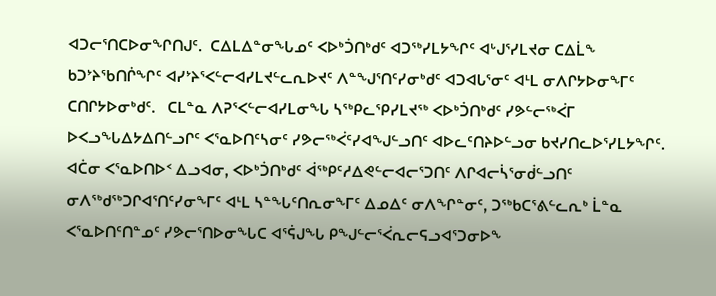ᐊᑐᓕᕐᑎᑕᐅᓂᖏᑎᒍᑦ.  ᑕᐃᒪᐃᓐᓂᖓᓄᑦ ᐸᐅᒃᑑᑎᒃᑯᑦ ᐊᑐᖅᓯᒪᔭᖏᑦ ᐊᒡᒍᕐᓯᒪᔪᓂ ᑕᐃᒫᖕ ᑲᑐᔾᔨᖃᑎᒌᖏᑦ ᐊᓯᔾᔨᕐᐸᓪᓕᐊᓯᒪᔪᓪᓚᕆᐅᔪᑦ ᐱᓐᖑᕐᑎᑦᓯᓂᒃᑯᑦ ᐊᑐᐊᒐᕐᓂᑦ ᐊᒻᒪ ᓂᐱᒋᔭᐅᓂᖕᒥᑦ ᑕᑎᒋᔭᐅᓂᒃᑯᑦ.   ᑕᒪᓐᓇ ᐱᕈᕐᐸᓪᓕᐊᓯᒪᓂᖓ ᓴᖅᑭᓚᕿᓯᒪᔪᖅ ᐸᐅᒃᑑᑎᒃᑯᑦ ᓯᕗᓪᓕᖅᐹᒥ ᐅᐸᓗᖓᐃᔭᐃᑎᓪᓗᒋᑦ ᐸᕐᓇᐅᑎᑦᓴᓂᑦ ᓯᕗᓕᖅᐹᑦᓯᐊᖑᓪᓗᑎᑦ ᐊᐅᓚᑦᑎᔨᐅᓪᓗᓂ ᑲᔪᓯᑎᓚᐅᕐᓯᒪᔭᖏᑦ.  ᐊᑖᓂ ᐸᕐᓇᐅᑎᐅᑉ ᐃᓗᐊᓂ, ᐸᐅᒃᑑᑎᒃᑯᑦ ᐋᖅᑭᑦᓱᐃᕙᓪᓕᐊᓕᕐᑐᑎᑦ ᐱᒋᐊᓕᓵᕐᓂᑰᓪᓗᑎᑦ ᓂᐱᖅᑯᖅᑐᒋᐊᕐᑎᑦᓯᓂᖕᒥᑦ ᐊᒻᒪ ᓴᓐᖓᑦᑎᕆᓂᖕᒥᑦ ᐃᓄᐃᑦ ᓂᐱᖏᓐᓂᑦ, ᑐᖅᑲᑕᕐᕕᓪᓚᕆᒃ ᒫᓐᓇ ᐸᕐᓇᐅᑎᑦᑎᓐᓄᑦ ᓯᕗᓕᕐᑎᐅᓂᖓᑕ ᐊᕐᕌᒍᖓ ᑭᖑᓪᓕᕐᐹᕆᓕᕋᓗᐊᕐᑐᓂᐅᖕ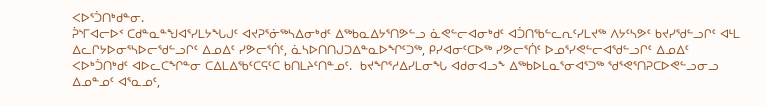ᐸᐅᕐᑑᑎᒃᑯᓐᓂ.
ᕉᔅᒥᐊᓕᐅᑉ ᑕᑯᓐᓇᓐᖑᐊᕐᓯᒪᔭᖓᒍᑦ ᐊᔪᕈᕐᓃᖅᓴᐃᓂᒃᑯᑦ ᐃᖅᑲᓇᐃᔭᕐᑎᕗᓪᓗ ᓈᕙᓪᓕᐊᓂᒃᑯᑦ ᐊᑑᑎᖃᓪᓚᕆᑦᓯᒪᔪᖅ ᐱᔭᑦᓴᕗᑦ ᑲᔪᓯᖁᓪᓗᒋᑦ ᐊᒻᒪ ᐃᓚᒋᔭᐅᓂᕐᓴᐅᓕᖁᓪᓗᒋᑦ ᐃᓄᐃᑦ ᓯᕗᓕᕐᑏᑦ, ᓈᓴᐅᑎᑎᒍᑐᐃᓐᓇᐅᖏᑦᑐᖅ, ᑭᓯᐊᓂᑦᑕᐅᖅ ᓯᕗᓕᕐᑏᑦ ᐅᓄᕐᓯᕙᓪᓕᐊᖁᓪᓗᒋᑦ ᐃᓄᐃᑦ ᐸᐅᒃᑑᑎᒃᑯᑦ ᐊᐅᓚᑕᖏᓐᓂ ᑕᐃᒪᐃᖃᑦᑕᕋᑦᑕ ᑲᑎᒪᔨᑦᑎᓐᓄᑦ.  ᑲᔪᖏᕐᓱᐃᓯᒪᓂᖓ ᐊᑯᓂᐊᓗᖕ ᐃᖅᑲᐅᒪᓇᕐᓂᐊᕐᑐᖅ ᖁᕐᕙᕐᑎᕈᑕᐅᕙᓪᓗᓂᓗ ᐃᓄᓐᓄᑦ ᐊᕐᓇᓄᑦ,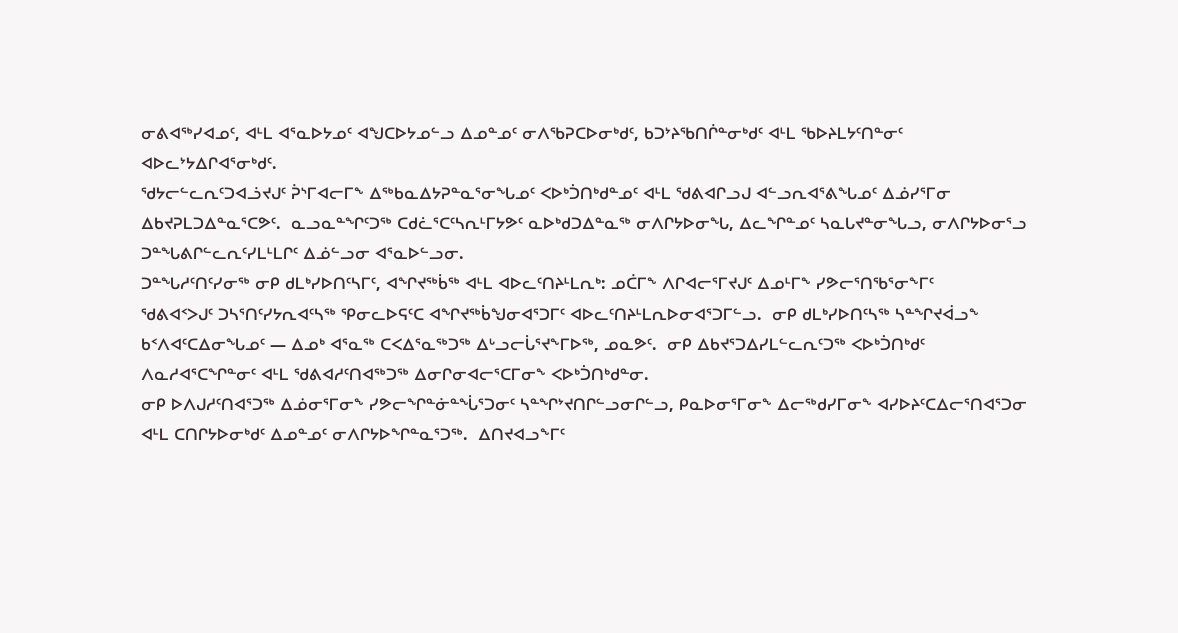ᓂᕕᐊᖅᓯᐊᓄᑦ, ᐊᒻᒪ ᐊᕐᓇᐅᔭᓄᑦ ᐊᖑᑕᐅᔭᓄᓪᓗ ᐃᓄᓐᓄᑦ ᓂᐱᖃᕈᑕᐅᓂᒃᑯᑦ, ᑲᑐᔾᔨᖃᑎᒌᓐᓂᒃᑯᑦ ᐊᒻᒪ ᖃᐅᔨᒪᔭᑦᑎᓐᓂᑦ ᐊᐅᓚᔾᔭᐃᒋᐊᕐᓂᒃᑯᑦ.
ᖁᔭᓕᓪᓚᕆᑦᑐᐊᓘᔪᒍᑦ ᕉᔅᒥᐊᓕᒥᖕ ᐃᖅᑲᓇᐃᔭᕈᓐᓇᕐᓂᖓᓄᑦ ᐸᐅᒃᑑᑎᒃᑯᓐᓄᑦ ᐊᒻᒪ ᖁᕕᐊᒋᓗᒍ ᐊᓪᓗᕆᐊᕐᕕᖓᓄᑦ ᐃᓅᓯᕐᒥᓂ ᐃᑲᔪᕈᒪᑐᐃᓐᓇᕐᑕᕗᑦ.  ᓇᓗᓇᓐᖏᑦᑐᖅ ᑕᑯᓛᕐᑕᑦᓴᕆᒻᒥᔭᕗᑦ ᓇᐅᒃᑯᑐᐃᓐᓇᖅ ᓂᐱᒋᔭᐅᓂᖓ, ᐃᓚᖏᓐᓄᑦ ᓴᓇᒐᔪᓐᓂᖓᓗ, ᓂᐱᒋᔭᐅᓂᕐᓗ ᑐᓐᖓᕕᒋᓪᓚᕆᑦᓯᒪᒻᒪᒋᑦ ᐃᓅᓪᓗᓂ ᐊᕐᓇᐅᓪᓗᓂ.
ᑐᓐᖓᓱᑦᑎᑦᓯᓂᖅ ᓂᑭ ᑯᒪᒃᓯᐅᑎᑦᓴᒥᑦ, ᐊᖏᔪᖅᑳᖅ ᐊᒻᒪ ᐊᐅᓚᑦᑎᔨᒻᒪᕆᒃ: ᓄᑖᒥᖕ ᐱᒋᐊᓕᕐᒥᔪᒍᑦ ᐃᓄᒻᒥᖕ ᓯᕗᓕᕐᑎᖃᕐᓂᖕᒥᑦ
ᖁᕕᐊᑉᐳᒍᑦ ᑐᓴᕐᑎᑦᓯᔭᕆᐊᑦᓴᖅ ᕿᓂᓚᐅᕋᑦᑕ ᐊᖏᔪᖅᑳᖑᓂᐊᕐᑐᒥᑦ ᐊᐅᓚᑦᑎᔨᒻᒪᕆᐅᓂᐊᕐᑐᒥᓪᓗ.  ᓂᑭ ᑯᒪᒃᓯᐅᑎᑦᓴᖅ ᓴᓐᖏᔪᐋᓗᖕ ᑲᑉᐱᐊᑦᑕᐃᓂᖓᓄᑦ — ᐃᓄᒃ ᐊᕐᓇᖅ ᑕᐸᐃᕐᓇᖅᑐᖅ ᐃᒡᓗᓕᒑᕐᔪᖕᒥᐅᖅ, ᓄᓇᕗᑦ.  ᓂᑭ ᐃᑲᔪᕐᑐᐃᓯᒪᓪᓚᕆᑦᑐᖅ ᐸᐅᒃᑑᑎᒃᑯᑦ ᐱᓇᓱᐊᕐᑕᖏᓐᓂᑦ ᐊᒻᒪ ᖁᕕᐊᓱᑦᑎᐊᖅᑐᖅ ᐃᓂᒋᓂᐊᓕᕐᑕᒥᓂᖕ ᐸᐅᒃᑑᑎᒃᑯᓐᓂ.
ᓂᑭ ᐅᐱᒍᓱᑦᑎᐊᕐᑐᖅ ᐃᓅᓂᕐᒥᓂᖕ ᓯᕗᓕᖏᓐᓃᓐᖔᕐᑐᓂᑦ ᓴᓐᖏᔾᔪᑎᒋᓪᓗᓂᒋᓪᓗ, ᑭᓇᐅᓂᕐᒥᓂᖕ ᐃᓕᖅᑯᓯᒥᓂᖕ ᐊᓯᐅᔨᑦᑕᐃᓕᕐᑎᐊᕐᑐᓂ ᐊᒻᒪ ᑕᑎᒋᔭᐅᓂᒃᑯᑦ ᐃᓄᓐᓄᑦ ᓂᐱᒋᔭᐅᖏᓐᓇᕐᑐᖅ.  ᐃᑎᔪᐊᓗᖕᒥᑦ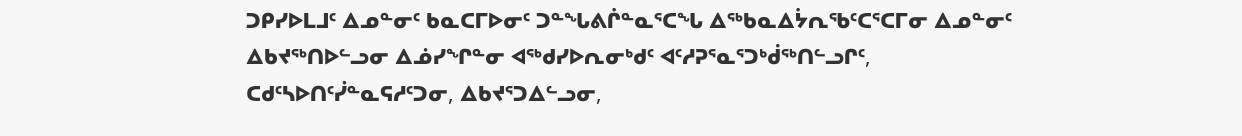ᑐᑭᓯᐅᒪᒧᑦ ᐃᓄᓐᓂᑦ ᑲᓇᑕᒥᐅᓂᑦ ᑐᓐᖓᕕᒌᓐᓇᕐᑕᖓ ᐃᖅᑲᓇᐃᔮᕆᖃᑦᑕᕐᑕᒥᓂ ᐃᓄᓐᓂᑦ ᐃᑲᔪᖅᑎᐅᓪᓗᓂ ᐃᓅᓯᖏᓐᓂ ᐊᖅᑯᓯᐅᕆᓂᒃᑯᑦ ᐊᑦᓱᕈᕐᓇᕐᑐᒃᑰᖅᑎᓪᓗᒋᑦ, ᑕᑯᑦᓴᐅᑎᑦᓰᓐᓇᕋᓱᑦᑐᓂ, ᐃᑲᔪᕐᑐᐃᓪᓗᓂ,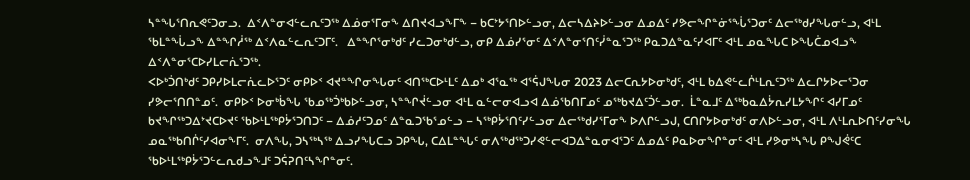ᓴᓐᖓᕐᑎᕆᕙᑦᑐᓂᓗ.  ᐃᑉᐱᓐᓂᐊᓪᓚᕆᑦᑐᖅ ᐃᓅᓂᕐᒥᓂᖕ ᐃᑎᔪᐊᓗᖕᒥᖕ − ᑲᑕᔾᔭᕐᑎᐅᓪᓗᓂ, ᐃᓕᓴᐃᔨᐅᓪᓗᓂ ᐃᓄᐃᑦ ᓯᕗᓕᖏᓐᓃᕐᖔᕐᑐᓂᑦ ᐃᓕᖅᑯᓯᖓᓂᓪᓗ, ᐊᒻᒪ ᖃᒪᓐᖔᓗᖕ ᐃᓐᖏᓲᖅ ᐃᑉᐱᓇᓪᓚᕆᑦᑐᒥᑦ.   ᐃᓐᖏᕐᓂᒃᑯᑦ ᓯᓚᑐᓂᒃᑯᓪᓗ, ᓂᑭ ᐃᓅᓯᕐᓂᑦ ᐃᑉᐱᓐᓂᕐᑎᑦᓰᓐᓇᕐᑐᖅ ᑭᓇᑐᐃᓐᓇᑦᓯᐊᒥᑦ ᐊᒻᒪ ᓄᓇᖓᑕ ᐅᖓᑖᓄᐊᓗᖕ ᐃᑉᐱᓐᓂᕐᑕᐅᓯᒪᓕᕇᕐᑐᖅ.
ᐸᐅᒃᑑᑎᒃᑯᑦ ᑐᑭᓯᐅᒪᓕᕇᓚᐅᕐᑐᑦ ᓂᑭᐅᑉ ᐊᔪᓐᖏᓂᖓᓂᑦ ᐊᑎᖅᑕᐅᒻᒪᑦ ᐃᓄᒃ ᐊᕐᓇᖅ ᐊᕐᕌᒍᖓᓂ 2023 ᐃᓕᑕᕆᔭᐅᓂᒃᑯᑦ, ᐊᒻᒪ ᑲᐃᕙᓪᓚᒌᒻᒪᕆᑦᑐᖅ ᐃᓚᒋᔭᐅᓕᕐᑐᓂ ᓯᕗᓕᕐᑎᑎᓐᓄᑦ.  ᓂᑭᐅᑉ ᐅᓂᒃᑳᖓ ᖃᓄᖅᑑᒃᑲᐅᓪᓗᓂ, ᓴᓐᖏᔫᓪᓗᓂ ᐊᒻᒪ ᓇᓪᓕᓂᐊᓗᐊ ᐃᓅᖃᑎᒥᓄᑦ ᓄᖅᑲᔪᐃᑦᑑᓪᓗᓂ.  ᒫᓐᓇᒧᑦ ᐃᖅᑲᓇᐃᔮᕆᓯᒪᔭᖏᑦ ᐊᓯᒥᓄᑦ ᑲᔪᖏᖅᑐᐃᔾᔪᑕᐅᔪᑦ ᖃᐅᒻᒪᖅᑭᔮᕐᑐᑎᑐᑦ − ᐃᓅᓱᑦᑐᓄᑦ ᐃᓐᓇᑐᖃᕐᓄᓪᓗ − ᓴᖅᑭᔮᕐᑎᑦᓯᓪᓗᓂ ᐃᓕᖅᑯᓯᕐᒥᓂᖕ ᐅᐱᒋᓪᓗᒍ, ᑕᑎᒋᔭᐅᓂᒃᑯᑦ ᓂᐱᐅᓪᓗᓂ, ᐊᒻᒪ ᐱᒻᒪᕆᐅᑎᑦᓯᓂᖓ ᓄᓇᖅᑲᑎᒌᑦᓯᐊᓂᖕᒥᑦ.  ᓂᐱᖓ, ᑐᓴᖅᓴᖅ ᐃᓗᓯᖓᑕᓗ ᑐᑭᖓ, ᑕᐃᒪᓐᖓᑦ ᓂᐱᖅᑯᖅᑐᓯᕙᓪᓕᐊᑐᐃᓐᓇᓂᐊᕐᑐᑦ ᐃᓄᐃᑦ ᑭᓇᐅᓂᖏᓐᓂᑦ ᐊᒻᒪ ᓯᕗᓂᒃᓴᖓ ᑭᖑᕚᑦᑕ ᖃᐅᒻᒪᖅᑭᔮᕐᑐᓪᓚᕆᑯᓗᖕᒧᑦ ᑐᕌᕈᑎᑦᓴᖏᓐᓂᑦ.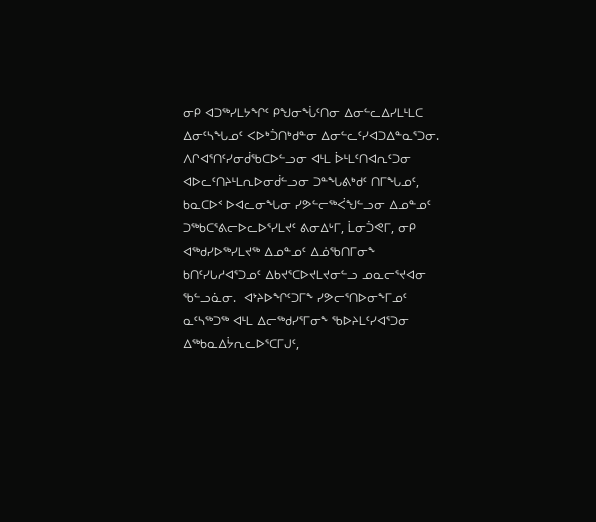ᓂᑭ ᐊᑐᖅᓯᒪᔭᖏᑦ ᑭᖑᓂᖔᑦᑎᓂ ᐃᓂᓪᓚᐃᓯᒪᒻᒪᑕ ᐃᓂᑦᓴᖓᓄᑦ ᐸᐅᒃᑑᑎᒃᑯᓐᓂ ᐃᓂᓪᓚᑦᓯᐊᑐᐃᓐᓇᕐᑐᓂ.  ᐱᒋᐊᕐᑎᑦᓯᓂᑰᖃᑕᐅᓪᓗᓂ ᐊᒻᒪ ᐆᒻᒪᑦᑎᐊᕆᑦᑐᓂ ᐊᐅᓚᑦᑎᔨᒻᒪᕆᐅᓂᑰᓪᓗᓂ ᑐᓐᖓᕕᒃᑯᑦ ᑎᒥᖓᓄᑦ, ᑲᓇᑕᐅᑉ ᐅᐊᓚᓂᖓᓂ ᓯᕗᓪᓕᖅᐹᖑᓪᓗᓂ ᐃᓄᓐᓄᑦ ᑐᖅᑲᑕᕐᕕᓕᐅᓚᐅᕐᓯᒪᔪᑦ ᕕᓂᐃᒡᒥ, ᒫᓂᑑᕙᒥ, ᓂᑭ ᐊᖅᑯᓯᐅᖅᓯᒪᔪᖅ ᐃᓄᓐᓄᑦ ᐃᓅᖃᑎᒥᓂᖕ ᑲᑎᑦᓯᒐᓱᐊᕐᑐᓄᑦ ᐃᑲᔪᕐᑕᐅᔪᒪᔪᓂᓪᓗ ᓄᓇᓕᕐᔪᐊᓂ ᖃᓪᓗᓈᓂ.  ᐊᔾᔨᐅᖏᑦᑐᒥᖕ ᓯᕗᓕᕐᑎᐅᓂᖕᒥᓄᑦ ᓇᑦᓴᖅᑐᖅ ᐊᒻᒪ ᐃᓕᖅᑯᓯᕐᒥᓂᖕ ᖃᐅᔨᒪᑦᓯᐊᕐᑐᓂ ᐃᖅᑲᓇᐃᔮᕆᓚᐅᕐᑕᒥᒍᑦ,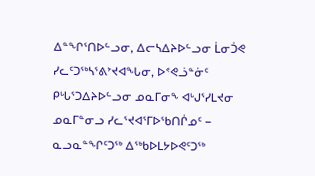ᐃᓐᖏᕐᑎᐅᓪᓗᓂ, ᐃᓕᓴᐃᔨᐅᓪᓗᓂ ᒫᓂᑑᕙ ᓯᓚᑦᑐᖅᓴᕐᕕᔾᔪᐊᖓᓂ, ᐅᕝᕙᓘᓐᓃᑦ ᑭᒡᒐᕐᑐᐃᔨᐅᓪᓗᓂ ᓄᓇᒥᓂᖕ ᐊᒡᒍᕐᓯᒪᔪᓂ ᓄᓇᒥᓐᓂᓗ ᓯᓚᕐᔪᐊᕐᒥᐅᖃᑎᒌᓄᑦ − ᓇᓗᓇᓐᖏᑦᑐᖅ ᐃᖅᑲᐅᒪᔭᐅᕙᑦᑐᖅ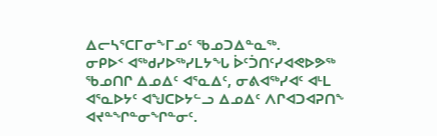ᐃᓕᓴᕐᑕᒥᓂᖕᒥᓄᑦ ᖃᓄᑐᐃᓐᓇᖅ.
ᓂᑭᐅᑉ ᐊᖅᑯᓯᐅᖅᓯᒪᔭᖓ ᐆᑦᑑᑎᑦᓯᐊᕙᐅᕗᖅ ᖃᓄᑎᒋ ᐃᓄᐃᑦ ᐊᕐᓇᐃᑦ, ᓂᕕᐊᖅᓯᐊᑦ ᐊᒻᒪ ᐊᕐᓇᐅᔭᑦ ᐊᖑᑕᐅᔭᓪᓗ ᐃᓄᐃᑦ ᐱᒋᐊᑐᐊᕈᑎᖕ ᐊᔪᓐᖏᓐᓂᖏᓐᓂᑦ.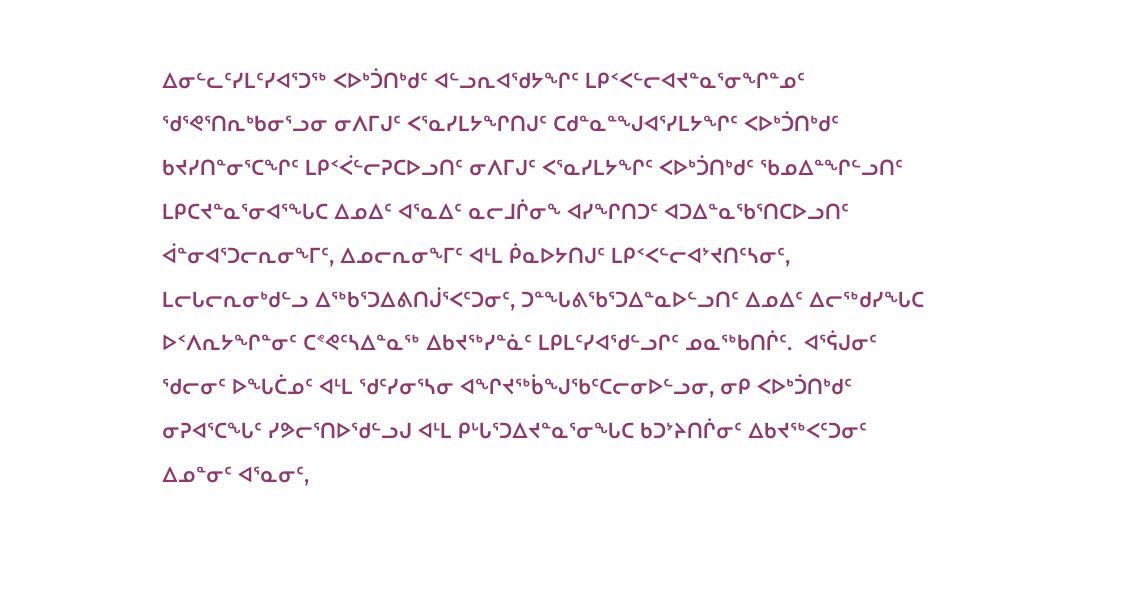ᐃᓂᓪᓚᑦᓯᒪᑦᓯᐊᕐᑐᖅ ᐸᐅᒃᑑᑎᒃᑯᑦ ᐊᓪᓗᕆᐊᖁᔭᖏᑦ ᒪᑭᑉᐸᓪᓕᐊᔪᓐᓇᕐᓂᖏᓐᓄᑦ ᖁᕐᕙᕐᑎᕆᒃᑲᓂᕐᓗᓂ ᓂᐱᒥᒍᑦ ᐸᕐᓇᓯᒪᔭᖏᑎᒍᑦ ᑕᑯᓐᓇᓐᖑᐊᕐᓯᒪᔭᖏᑦ ᐸᐅᒃᑑᑎᒃᑯᑦ ᑲᔪᓯᑎᓐᓂᕐᑕᖏᑦ ᒪᑭᑉᐹᓪᓕᕈᑕᐅᓗᑎᑦ ᓂᐱᒥᒍᑦ ᐸᕐᓇᓯᒪᔭᖏᑦ ᐸᐅᒃᑑᑎᒃᑯᑦ ᖃᓄᐃᓐᖏᓪᓗᑎᑦ ᒪᑭᑕᔪᓐᓇᕐᓂᐊᕐᖓᑕ ᐃᓄᐃᑦ ᐊᕐᓇᐃᑦ ᓇᓕᒧᒌᓂᖕ ᐊᓯᖏᑎᑐᑦ ᐊᑐᐃᓐᓇᖃᕐᑎᑕᐅᓗᑎᑦ ᐋᓐᓂᐊᕐᑐᓕᕆᓂᖕᒥᑦ, ᐃᓄᓕᕆᓂᖕᒥᑦ ᐊᒻᒪ ᑮᓇᐅᔭᑎᒍᑦ ᒪᑭᑉᐸᓪᓕᐊᔾᔪᑎᑦᓴᓂᑦ, ᒪᓕᒐᓕᕆᓂᒃᑯᓪᓗ ᐃᖅᑲᕐᑐᐃᕕᑎᒎᕐᐸᑦᑐᓂᑦ, ᑐᓐᖓᕕᖃᕐᑐᐃᓐᓇᐅᓪᓗᑎᑦ ᐃᓄᐃᑦ ᐃᓕᖅᑯᓯᖓᑕ ᐅᑉᐱᕆᔭᖏᓐᓂᑦ ᑕᕝᕙᑦᓴᐃᓐᓇᖅ ᐃᑲᔪᖅᓯᓐᓈᑦ ᒪᑭᒪᑦᓯᐊᖁᓪᓗᒋᑦ ᓄᓇᖅᑲᑎᒌᑦ.  ᐊᕐᕌᒍᓂᑦ ᖁᓕᓂᑦ ᐅᖓᑖᓄᑦ ᐊᒻᒪ ᖁᑦᓯᓂᕐᓴᓂ ᐊᖏᔪᖅᑳᖑᖃᑦᑕᓕᓂᐅᓪᓗᓂ, ᓂᑭ ᐸᐅᒃᑑᑎᒃᑯᑦ ᓂᕈᐊᕐᑕᖓᑦ ᓯᕗᓕᕐᑎᐅᖁᓪᓗᒍ ᐊᒻᒪ ᑭᒡᒐᕐᑐᐃᔪᓐᓇᕐᓂᖓᑕ ᑲᑐᔾᔨᑎᒌᓂᑦ ᐃᑲᔪᖅᐸᑦᑐᓂᑦ ᐃᓄᓐᓂᑦ ᐊᕐᓇᓂᑦ,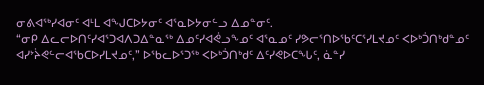ᓂᕕᐊᖅᓯᐊᓂᑦ ᐊᒻᒪ ᐊᖑᑕᐅᔭᓂᑦ ᐊᕐᓇᐅᔭᓂᓪᓗ ᐃᓄᓐᓂᑦ.
“ᓂᑭ ᐃᓚᓕᐅᑎᑦᓯᐊᕐᑐᐊᐱᑐᐃᓐᓇᖅ ᐃᓄᑦᓯᐊᕚᓗᖕᓄᑦ ᐊᕐᓇᓄᑦ ᓯᕗᓕᕐᑎᐅᖃᑦᑕᕐᓯᒪᔪᓄᑦ ᐸᐅᒃᑑᑎᒃᑯᓐᓄᑦ ᐊᓯᔾᔩᕙᓪᓕᐊᖃᑕᐅᓯᒪᔪᓄᑦ,” ᐅᖃᓚᐅᕐᑐᖅ ᐸᐅᒃᑑᑎᒃᑯᑦ ᐃᑦᓯᕙᐅᑕᖓᑦ, ᓈᓐᓯ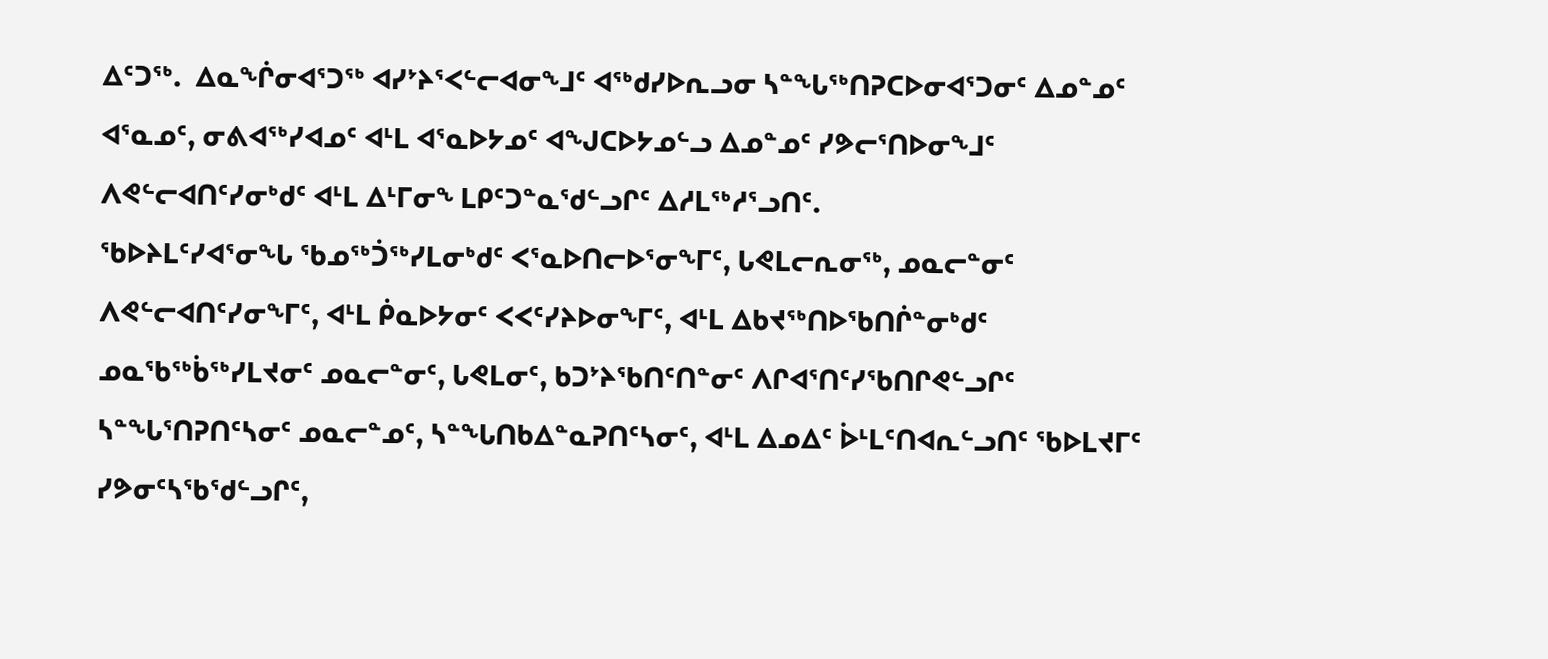ᐃᑦᑐᖅ.  ᐃᓇᖐᓂᐊᕐᑐᖅ ᐊᓯᔾᔨᕐᐸᓪᓕᐊᓂᖕᒧᑦ ᐊᖅᑯᓯᐅᕆᓗᓂ ᓴᓐᖓᖅᑎᕈᑕᐅᓂᐊᕐᑐᓂᑦ ᐃᓄᓐᓄᑦ ᐊᕐᓇᓄᑦ, ᓂᕕᐊᖅᓯᐊᓄᑦ ᐊᒻᒪ ᐊᕐᓇᐅᔭᓄᑦ ᐊᖑᑕᐅᔭᓄᓪᓗ ᐃᓄᓐᓄᑦ ᓯᕗᓕᕐᑎᐅᓂᖕᒧᑦ ᐱᕙᓪᓕᐊᑎᑦᓯᓂᒃᑯᑦ ᐊᒻᒪ ᐃᒻᒥᓂᖕ ᒪᑭᑦᑐᓐᓇᖁᓪᓗᒋᑦ ᐃᓱᒪᖅᓱᕐᓗᑎᑦ.
ᖃᐅᔨᒪᑦᓯᐊᕐᓂᖓ ᖃᓄᖅᑑᖅᓯᒪᓂᒃᑯᑦ ᐸᕐᓇᐅᑎᓕᐅᕐᓂᖕᒥᑦ, ᒐᕙᒪᓕᕆᓂᖅ, ᓄᓇᓕᓐᓂᑦ ᐱᕙᓪᓕᐊᑎᑦᓯᓂᖕᒥᑦ, ᐊᒻᒪ ᑮᓇᐅᔭᓂᑦ ᐸᐸᑦᓯᔨᐅᓂᖕᒥᑦ, ᐊᒻᒪ ᐃᑲᔪᖅᑎᐅᖃᑎᒌᓐᓂᒃᑯᑦ ᓄᓇᖃᖅᑳᖅᓯᒪᔪᓂᑦ ᓄᓇᓕᓐᓂᑦ, ᒐᕙᒪᓂᑦ, ᑲᑐᔾᔨᖃᑎᑦᑎᓐᓂᑦ ᐱᒋᐊᕐᑎᑦᓯᖃᑎᒋᕙᓪᓗᒋᑦ ᓴᓐᖓᕐᑎᕈᑎᑦᓴᓂᑦ ᓄᓇᓕᓐᓄᑦ, ᓴᓐᖓᑎᑲᐃᓐᓇᕈᑎᑦᓴᓂᑦ, ᐊᒻᒪ ᐃᓄᐃᑦ ᐆᒻᒪᑦᑎᐊᕆᓪᓗᑎᑦ ᖃᐅᒪᔪᒥᑦ ᓯᕗᓂᑦᓴᖃᖁᓪᓗᒋᑦ,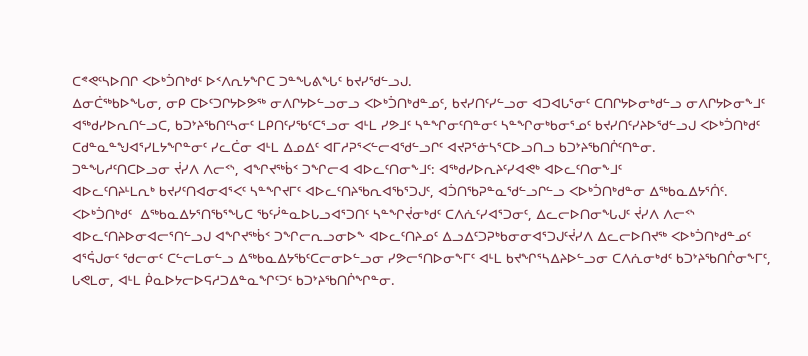ᑕᕝᕙᑦᓴᐅᑎᒋ ᐸᐅᒃᑑᑎᒃᑯᑦ ᐅᑉᐱᕆᔭᖏᑕ ᑐᓐᖓᕕᖓᑦ ᑲᔪᓯᖁᓪᓗᒍ.
ᐃᓂᑖᖅᑲᐅᖓᓂ, ᓂᑭ ᑕᐅᑦᑐᒋᔭᐅᕗᖅ ᓂᐱᒋᔭᐅᓪᓗᓂᓗ ᐸᐅᒃᑑᑎᒃᑯᓐᓄᑦ, ᑲᔪᓯᑎᑦᓯᓪᓗᓂ ᐊᑐᐊᒐᕐᓂᑦ ᑕᑎᒋᔭᐅᓂᒃᑯᓪᓗ ᓂᐱᒋᔭᐅᓂᖕᒧᑦ ᐊᖅᑯᓯᐅᕆᑎᓪᓗᑕ, ᑲᑐᔾᔨᖃᑎᑦᓴᓂᑦ ᒪᑭᑎᑦᓯᖃᑦᑕᕐᓗᓂ ᐊᒻᒪ ᓯᕗᒧᑦ ᓴᓐᖏᓂᑦᑎᓐᓂᑦ ᓴᓐᖏᓂᒃᑲᓂᕐᓄᑦ ᑲᔪᓯᑎᑦᓯᔨᐅᖁᓪᓗᒍ ᐸᐅᒃᑑᑎᒃᑯᑦ ᑕᑯᓐᓇᓐᖑᐊᕐᓯᒪᔭᖏᓐᓂᑦ ᓯᓚᑖᓂ ᐊᒻᒪ ᐃᓄᐃᑦ ᐊᒥᓱᕈᕐᐸᓪᓕᐊᖁᓪᓗᒋᑦ ᐊᔪᕈᕐᓃᓴᕐᑕᐅᓗᑎᓗ ᑲᑐᔾᔨᖃᑎᒌᑦᑎᓐᓂ.
ᑐᓐᖓᓱᑦᑎᑕᐅᓗᓂ ᔫᓯᐱ ᐱᓕᑉᔅ, ᐊᖏᔪᖅᑳᑉ ᑐᖏᓕᐊ ᐊᐅᓚᑦᑎᓂᖕᒧᑦ: ᐊᖅᑯᓯᐅᕆᔨᑦᓯᐊᕙᒃ ᐊᐅᓚᑦᑎᓂᖕᒧᑦ
ᐊᐅᓚᑦᑎᔨᒻᒪᕆᒃ ᑲᔪᓯᑦᑎᐊᓂᐊᕐᐸᑦ ᓴᓐᖏᔪᒥᑦ ᐊᐅᓚᑦᑎᔨᖃᕆᐊᖃᕐᑐᒍᑦ, ᐊᑑᑎᖃᕈᓐᓇᖁᓪᓗᒋᓪᓗ ᐸᐅᒃᑑᑎᒃᑯᓐᓂ ᐃᖅᑲᓇᐃᔭᕐᑏᑦ.  ᐸᐅᒃᑑᑎᒃᑯᑦ  ᐃᖅᑲᓇᐃᔭᕐᑎᖃᕐᖓᑕ ᖃᑦᓰᓐᓇᐅᒐᓗᐊᕐᑐᑎᑦ ᓴᓐᖏᔫᓂᒃᑯᑦ ᑕᐱᕇᑦᓯᐊᕐᑐᓂᑦ, ᐃᓚᓕᐅᑎᓂᖓᒍᑦ ᔫᓯᐱ ᐱᓕᑉᔅ ᐊᐅᓚᑦᑎᔨᐅᓂᐊᓕᕐᑎᓪᓗᒍ ᐊᖏᔪᖅᑳᑉ ᑐᖏᓕᕆᓗᓂᐅᖕ ᐊᐅᓚᑦᑎᔨᓄᑦ ᐃᓗᐃᑦᑐᕈᒃᑲᓂᓂᐊᕐᑐᒍᑦᔫᓯᐱ ᐃᓚᓕᐅᑎᔪᖅ ᐸᐅᒃᑑᑎᒃᑯᓐᓄᑦ ᐊᕐᕌᒍᓂᑦ ᖁᓕᓂᑦ ᑕᓪᓕᒪᓂᓪᓗ ᐃᖅᑲᓇᐃᔭᖃᑦᑕᓕᓂᐅᓪᓗᓂ ᓯᕗᓕᕐᑎᐅᓂᖕᒥᑦ ᐊᒻᒪ ᑲᔪᖏᕐᓴᐃᔨᐅᓪᓗᓂ ᑕᐱᕇᓂᒃᑯᑦ ᑲᑐᔾᔨᖃᑎᒌᓂᖕᒥᑦ, ᒐᕙᒪᓂ, ᐊᒻᒪ ᑮᓇᐅᔭᓕᐅᕋᓱᑐᐃᓐᓇᖏᑦᑐᑦ ᑲᑐᔾᔨᖃᑎᒌᖏᓐᓂ.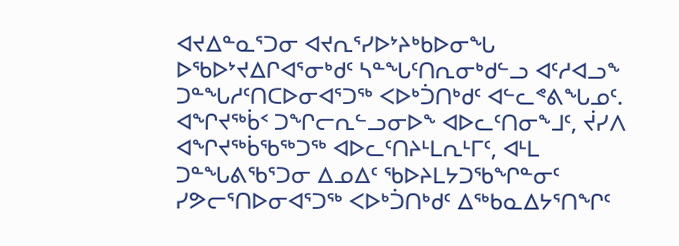ᐊᔪᐃᓐᓇᕐᑐᓂ ᐊᔪᕆᕐᓯᐅᔾᔨᒃᑲᐅᓂᖓ ᐅᖃᐅᔾᔪᐃᒋᐊᕐᓂᒃᑯᑦ ᓴᓐᖓᑦᑎᕆᓂᒃᑯᓪᓗ ᐊᑦᓱᐊᓗᖕ ᑐᓐᖓᓱᑦᑎᑕᐅᓂᐊᕐᑐᖅ ᐸᐅᒃᑑᑎᒃᑯᑦ ᐊᓪᓚᕝᕕᖓᓄᑦ.
ᐊᖏᔪᖅᑳᑉ ᑐᖏᓕᕆᓪᓗᓂᐅᖕ ᐊᐅᓚᑦᑎᓂᖕᒧᑦ, ᔫᓯᐱ ᐊᖏᔪᖅᑳᖃᖅᑐᖅ ᐊᐅᓚᑦᑎᔨᒻᒪᕆᒻᒥᑦ, ᐊᒻᒪ ᑐᓐᖓᕕᖃᕐᑐᓂ ᐃᓄᐃᑦ ᖃᐅᔨᒪᔭᑐᖃᖏᓐᓂᑦ ᓯᕗᓕᕐᑎᐅᓂᐊᕐᑐᖅ ᐸᐅᒃᑑᑎᒃᑯᑦ ᐃᖅᑲᓇᐃᔭᕐᑎᖏᑦ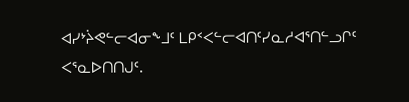ᐊᓯᔾᔩᕙᓪᓕᐊᓂᖕᒧᑦ ᒪᑭᑉᐸᓪᓕᐊᑎᑦᓯᓇᓱᐊᕐᑎᓪᓗᒋᑦ ᐸᕐᓇᐅᑎᑎᒍᑦ.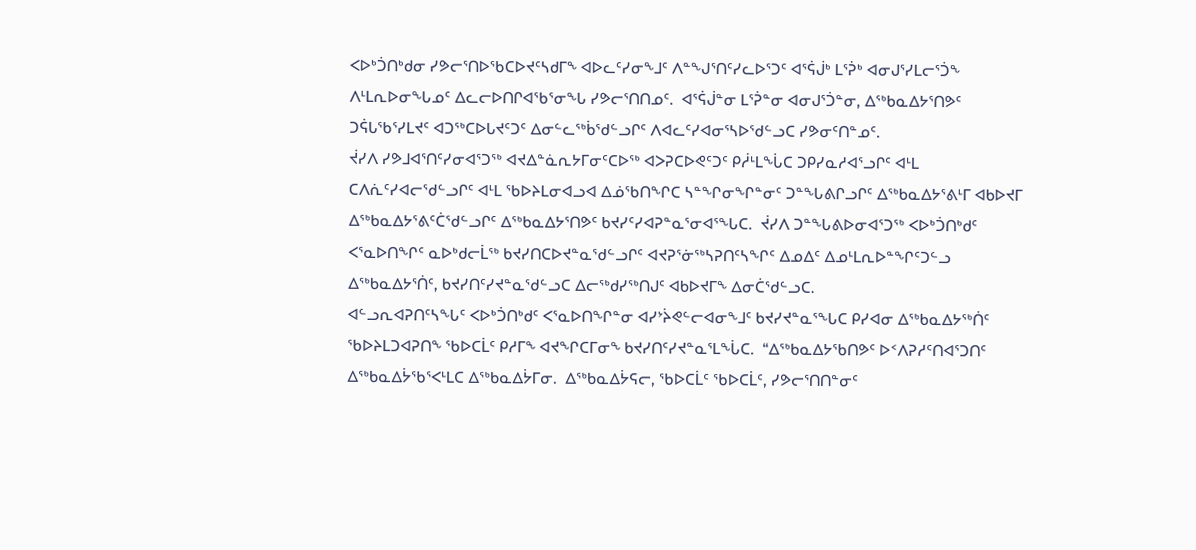ᐸᐅᒃᑑᑎᒃᑯᓂ ᓯᕗᓕᕐᑎᐅᖃᑕᐅᔪᑦᓴᑯᒥᖕ ᐊᐅᓚᑦᓯᓂᖕᒧᑦ ᐱᓐᖑᕐᑎᑦᓯᓚᐅᕐᑐᑦ ᐊᕐᕌᒎᒃ ᒪᕐᕉᒃ ᐊᓂᒍᕐᓯᒪᓕᕐᑑᖕ ᐱᒻᒪᕆᐅᓂᖓᓄᑦ ᐃᓚᓕᐅᑎᒋᐊᖃᕐᓂᖓ ᓯᕗᓕᕐᑎᑎᓄᑦ.  ᐊᕐᕌᒎᓐᓂ ᒪᕐᕉᓐᓂ ᐊᓂᒍᕐᑑᓐᓂ, ᐃᖅᑲᓇᐃᔭᕐᑎᕗᑦ ᑐᕌᒐᖃᕐᓯᒪᔪᑦ ᐊᑐᖅᑕᐅᒐᔪᑦᑐᑦ ᐃᓂᓪᓚᖅᑳᖁᓪᓗᒋᑦ ᐱᐊᓚᑦᓯᐊᓂᕐᓴᐅᖁᓪᓗᑕ ᓯᕗᓂᑦᑎᓐᓄᑦ.
ᔫᓯᐱ ᓯᕗᒧᐊᕐᑎᑦᓯᓂᐊᕐᑐᖅ ᐊᔪᐃᓐᓈᕆᔭᒥᓂᑦᑕᐅᖅ ᐊᐳᕈᑕᐅᕙᑦᑐᑦ ᑭᓲᒻᒪᖔᑕ ᑐᑭᓯᓇᓱᐊᕐᓗᒋᑦ ᐊᒻᒪ ᑕᐱᕇᑦᓯᐊᓕᖁᓪᓗᒋᑦ ᐊᒻᒪ ᖃᐅᔨᒪᓂᐊᓗᐊ ᐃᓅᖃᑎᖏᑕ ᓴᓐᖏᓂᖏᓐᓂᑦ ᑐᓐᖓᕕᒋᓗᒋᑦ ᐃᖅᑲᓇᐃᔭᕐᕕᒻᒥ ᐊᑲᐅᔪᒥ ᐃᖅᑲᓇᐃᔭᕐᕕᑦᑖᖁᓪᓗᒋᑦ ᐃᖅᑲᓇᐃᔭᕐᑎᕗᑦ ᑲᔪᓯᑦᓯᐊᕈᓐᓇᕐᓂᐊᕐᖓᑕ.  ᔫᓯᐱ ᑐᓐᖓᕕᐅᓂᐊᕐᑐᖅ ᐸᐅᒃᑑᑎᒃᑯᑦ ᐸᕐᓇᐅᑎᖏᑦ ᓇᐅᒃᑯᓕᒫᖅ ᑲᔪᓯᑎᑕᐅᔪᓐᓇᖁᓪᓗᒋᑦ ᐊᔪᕈᕐᓃᖅᓴᕈᑎᑦᓴᖏᑦ ᐃᓄᐃᑦ ᐃᓄᒻᒪᕆᐅᓐᖏᑦᑐᓪᓗ ᐃᖅᑲᓇᐃᔭᕐᑏᑦ, ᑲᔪᓯᑎᑦᓯᔪᓐᓇᖁᓪᓗᑕ ᐃᓕᖅᑯᓯᖅᑎᒍᑦ ᐊᑲᐅᔪᒥᖕ ᐃᓂᑖᖁᓪᓗᑕ.
ᐊᓪᓗᕆᐊᕈᑎᑦᓴᖓᑦ ᐸᐅᒃᑑᑎᒃᑯᑦ ᐸᕐᓇᐅᑎᖏᓐᓂ ᐊᓯᔾᔩᕙᓪᓕᐊᓂᖕᒧᑦ ᑲᔪᓯᔪᓐᓇᕐᖓᑕ ᑭᓯᐊᓂ ᐃᖅᑲᓇᐃᔭᖅᑏᑦ ᖃᐅᔨᒪᑐᐊᕈᑎᖕ ᖃᐅᑕᒫᑦ ᑭᓱᒥᖕ ᐊᔪᖏᑕᒥᓂᖕ ᑲᔪᓯᑎᑦᓯᔪᓐᓇᕐᒪᖔᑕ.  “ᐃᖅᑲᓇᐃᔭᖃᑎᕗᑦ ᐅᑉᐱᕈᓱᑦᑎᐊᕐᑐᑎᑦ ᐃᖅᑲᓇᐃᔮᖃᕐᐸᒻᒪᑕ ᐃᖅᑲᓇᐃᔮᒥᓂ.  ᐃᖅᑲᓇᐃᔮᕋᓕ, ᖃᐅᑕᒫᑦ ᖃᐅᑕᒫᑦ, ᓯᕗᓕᕐᑎᑎᓐᓂᑦ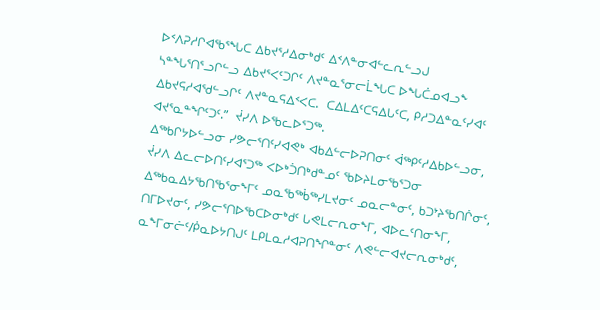ᐅᑉᐱᕈᓱᒋᐊᖃᕐᖓᑕ ᐃᑲᔪᕐᓱᐃᓂᒃᑯᑦ ᐃᑉᐱᓐᓂᐊᓪᓚᕆᓪᓗᒍ ᓴᓐᖓᕐᑎᕐᓗᒋᓪᓗ ᐃᑲᔪᕐᐸᑦᑐᒋᑦ ᐱᔪᓐᓇᕐᓂᓕᒫᖓᑕ ᐅᖓᑖᓄᐊᓗᖕ ᐃᑲᔪᕋᓱᐊᖁᓪᓗᒋᑦ ᐱᔪᓐᓇᕋᐃᑉᐸᑕ.  ᑕᐃᒪᐃᑦᑕᕋᐃᒐᑦᑕ, ᑭᓱᑐᐃᓐᓇᑦᓯᐊᑦ ᐊᔪᕐᓇᓐᖏᑦᑐᑦ.”  ᔫᓯᐱ ᐅᖃᓚᐅᕐᑐᖅ.
ᐃᖅᑲᒋᔭᐅᓪᓗᓂ ᓯᕗᓕᕐᑎᑦᓯᐊᕙᒃ ᐊᑲᐃᓪᓕᐅᕈᑎᓂᑦ ᐋᖅᑭᑦᓱᐃᑲᐅᓪᓗᓂ, ᔫᓯᐱ ᐃᓚᓕᐅᑎᑦᓯᐊᕐᑐᖅ ᐸᐅᒃᑑᑎᒃᑯᓐᓄᑦ ᖃᐅᔨᒪᓂᖃᕐᑐᓂ ᐃᖅᑲᓇᐃᔭᖃᑎᖃᕐᓂᖕᒥᑦ ᓄᓇᖃᖅᑳᖅᓯᒪᔪᓂᑦ ᓄᓇᓕᓐᓂᑦ, ᑲᑐᔾᔨᖃᑎᒌᓂᑦ, ᑎᒥᐅᔪᓂᑦ, ᓯᕗᓕᕐᑎᐅᖃᑕᐅᓂᒃᑯᑦ ᒐᕙᒪᓕᕆᓂᖕᒥ, ᐊᐅᓚᑦᑎᓂᖕᒥ, ᓇᖕᒥᓂᓖᑦ/ᑮᓇᐅᔭᑎᒍᑦ ᒪᑭᒪᓇᓱᐊᕈᑎᖏᓐᓂᑦ ᐱᕙᓪᓕᐊᔪᓕᕆᓂᒃᑯᑦ,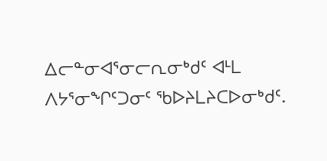ᐃᓕᓐᓂᐊᕐᓂᓕᕆᓂᒃᑯᑦ ᐊᒻᒪ ᐱᔭᕐᓂᖏᑦᑐᓂᑦ ᖃᐅᔨᒪᔨᑕᐅᓂᒃᑯᑦ.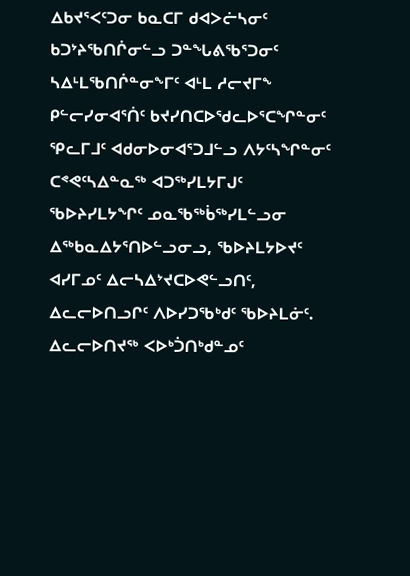ᐃᑲᔪᕐᐸᑦᑐᓂ ᑲᓇᑕᒥ ᑯᐊᐳᓖᓴᓂᑦ ᑲᑐᔾᔨᖃᑎᒌᓂᓪᓗ ᑐᓐᖓᕕᖃᕐᑐᓂᑦ ᓴᐃᒻᒪᖃᑎᒌᓐᓂᖕᒥᑦ ᐊᒻᒪ ᓱᓕᔪᒥᖕ ᑭᓪᓕᓯᓂᐊᕐᑏᑦ ᑲᔪᓯᑎᑕᐅᖁᓚᐅᕐᑕᖏᓐᓂᑦ ᕿᓚᒥᒧᑦ ᐊᑯᓂᐅᓂᐊᕐᑐᒧᓪᓗ ᐱᔭᑦᓴᖏᓐᓂᑦ ᑕᕝᕙᑦᓴᐃᓐᓇᖅ ᐊᑐᖅᓯᒪᔭᒥᒍᑦ ᖃᐅᔨᓯᒪᔭᖏᑦ ᓄᓇᖃᖅᑳᖅᓯᒪᓪᓗᓂ ᐃᖅᑲᓇᐃᔭᕐᑎᐅᓪᓗᓂᓗ, ᖃᐅᔨᒪᔭᐅᔪᑦ ᐊᓯᒥᓄᑦ ᐃᓕᓴᐃᔾᔪᑕᐅᕙᓪᓗᑎᑦ, ᐃᓚᓕᐅᑎᓗᒋᑦ ᐱᐅᓯᑐᖃᒃᑯᑦ ᖃᐅᔨᒪᓃᑦ.  ᐃᓚᓕᐅᑎᔪᖅ ᐸᐅᒃᑑᑎᒃᑯᓐᓄᑦ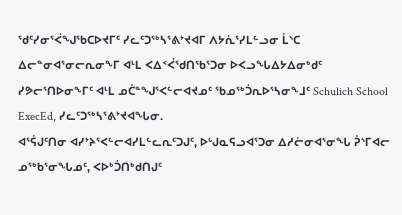ᖁᑦᓯᓂᕐᐹᖑᖃᑕᐅᔪᒥᑦ ᓯᓚᑦᑐᖅᓴᕐᕕᔾᔪᐊᒥ ᐱᔭᕇᕐᓯᒪᓪᓗᓂ ᒫᔅᑕ ᐃᓕᓐᓂᐊᕐᓂᓕᕆᓂᖕᒥ ᐊᒻᒪ ᐸᐃᑉᐹᖁᑎᖃᕐᑐᓂ ᐅᐸᓗᖓᐃᔭᐃᓂᒃᑯᑦ ᓯᕗᓕᕐᑎᐅᓂᖕᒥᑦ ᐊᒻᒪ ᓄᑖᓐᖑᕐᐸᓪᓕᐊᔪᓄᑦ ᖃᓄᖅᑑᕆᐅᕐᓴᓂᖕᒧᑦ Schulich School ExecEd, ᓯᓚᑦᑐᖅᓴᕐᕕᔾᔪᐊᖓᓂ.
ᐊᕐᕌᒍᑦᑎᓂ ᐊᓯᔾᔨᕐᐸᓪᓕᐊᓯᒪᓪᓚᕆᑦᑐᒍᑦ, ᐅᒡᒍᓇᕋᓗᐊᕐᑐᓂ ᐃᓱᓖᓂᐊᕐᓂᖓ ᕉᔅᒥᐊᓕ ᓄᖅᑲᕐᓂᖓᓄᑦ, ᐸᐅᒃᑑᑎᒃᑯᑎᒍᑦ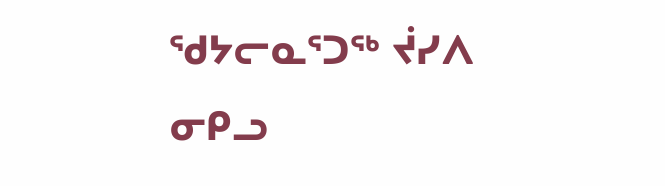ᖁᔭᓕᓇᕐᑐᖅ ᔫᓯᐱ ᓂᑭᓗ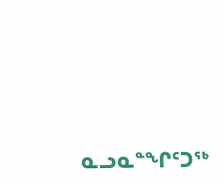ᓇᓗᓇᓐᖏᑦᑐᖅ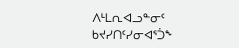ᐱᒻᒪᕆᐊᓗᓐᓂᑦ ᑲᔪᓯᑎᑦᓯᓂᐊᕐᑑᖕ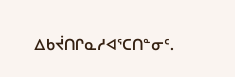ᐃᑲᔫᑎᒋᓇᓱᐊᕐᑕᑎᓐᓂᑦ.